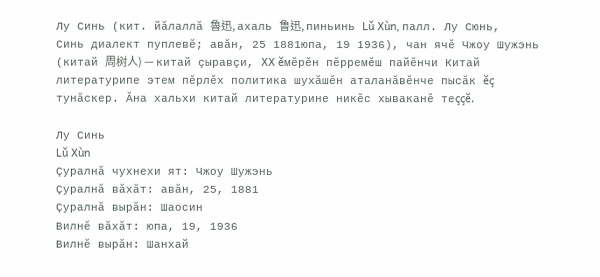Лу Синь (кит. йăлаллă 魯迅, ахаль 鲁迅, пиньинь Lǔ Xùn, палл. Лу Сюнь, Синь диалект пуплевĕ; авăн, 25 1881юпа, 19 1936), чан ячĕ Чжоу Шужэнь (китай 周树人) — китай çыравçи, XX ĕмĕрĕн пĕрремĕш пайĕнчи Китай литературипе этем пĕрлĕх политика шухăшĕн аталанăвĕнче пысăк ĕç тунăскер. Ăна хальхи китай литературине никĕс хываканĕ теççĕ.

Лу Синь
Lǔ Xùn
Çуралнă чухнехи ят: Чжоу Шужэнь
Çуралнă вăхăт: авăн, 25, 1881
Çуралнă вырăн: Шаосин
Вилнĕ вăхăт: юпа, 19, 1936
Вилнĕ вырăн: Шанхай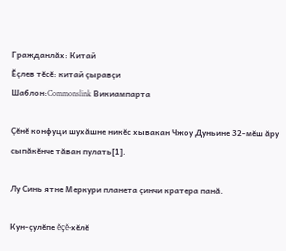Гражданлăх: Китай
Ĕçлев тĕсĕ: китай çыравçи
Шаблон:Commonslink Викиампарта

Çĕнĕ конфуци шухăшне никĕс хывакан Чжоу Дуньине 32-мĕш ăру сыпăкĕнче тăван пулать[1].

Лу Синь ятне Меркури планета çинчи кратера панă.

Кун-çулĕпе ĕçĕ-хĕлĕ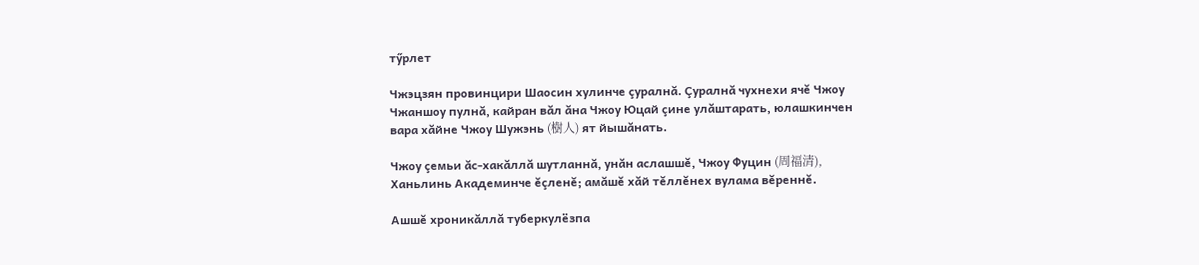тӳрлет

Чжэцзян провинцири Шаосин хулинче çуралнă. Çуралнă чухнехи ячĕ Чжоу Чжаншоу пулнă, кайран вăл ăна Чжоу Юцай çине улăштарать, юлашкинчен вара хăйне Чжоу Шужэнь (樹人) ят йышăнать.

Чжоу çемьи ăс-хакăллă шутланнă, унăн аслашшĕ, Чжоу Фуцин (周福清), Ханьлинь Академинче ĕçленĕ; амăшĕ хăй тĕллĕнех вулама вĕреннĕ.

Ашшĕ хроникăллă туберкулёзпа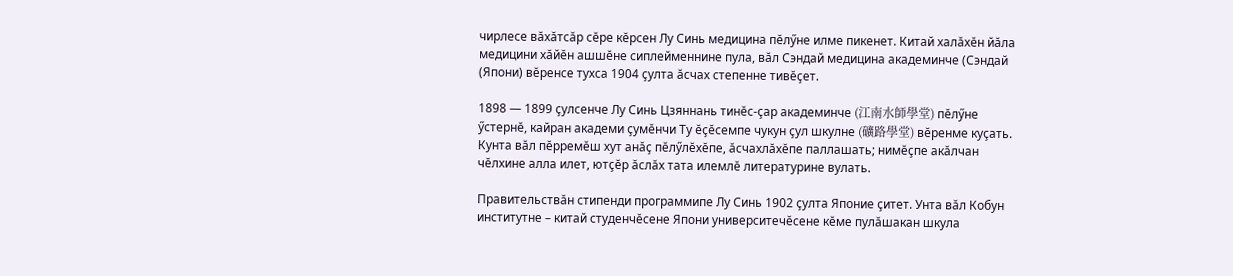чирлесе вăхăтсăр сĕре кĕрсен Лу Синь медицина пĕлӳне илме пикенет. Китай халăхĕн йăла медицини хăйĕн ашшĕне сиплейменнине пула, вăл Сэндай медицина академинче (Сэндай (Япони) вĕренсе тухса 1904 çулта ăсчах степенне тивĕçет.

1898 — 1899 çулсенче Лу Синь Цзяннань тинĕс-çар академинче (江南水師學堂) пĕлӳне ӳстернĕ, кайран академи çумĕнчи Ту ĕçĕсемпе чукун çул шкулне (礦路學堂) вĕренме куçать. Кунта вăл пĕрремĕш хут анăç пĕлӳлĕхĕпе, ăсчахлăхĕпе паллашать; нимĕçпе акăлчан чĕлхине алла илет, ютçĕр ăслăх тата илемлĕ литературине вулать.

Правительствăн стипенди программипе Лу Синь 1902 çулта Японие çитет. Унта вăл Кобун институтне – китай студенчĕсене Япони университечĕсене кĕме пулăшакан шкула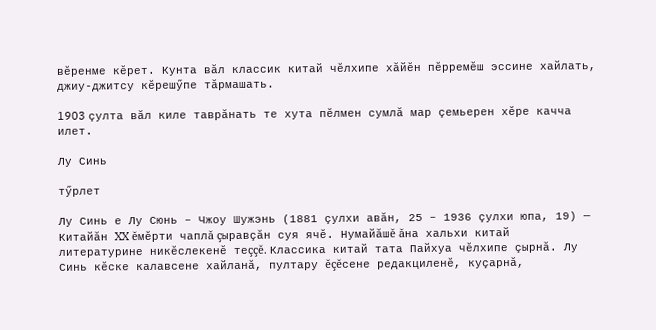вĕренме кĕрет. Кунта вăл классик китай чĕлхипе хăйĕн пĕрремĕш эссине хайлать, джиу-джитсу кĕрешӳпе тăрмашать.

1903 çулта вăл киле таврăнать те хута пĕлмен сумлă мар çемьерен хĕре качча илет.

Лу Синь

тӳрлет

Лу Синь е Лу Сюнь – Чжоу Шужэнь (1881 çулхи авăн, 25 – 1936 çулхи юпа, 19) — Китайăн XX ĕмĕрти чаплă çыравçăн суя ячĕ. Нумайăшĕ ăна хальхи китай литературине никĕслекенĕ теççĕ. Классика китай тата Пайхуа чĕлхипе çырнă. Лу Синь кĕске калавсене хайланă, пултару ĕçĕсене редакциленĕ, куçарнă,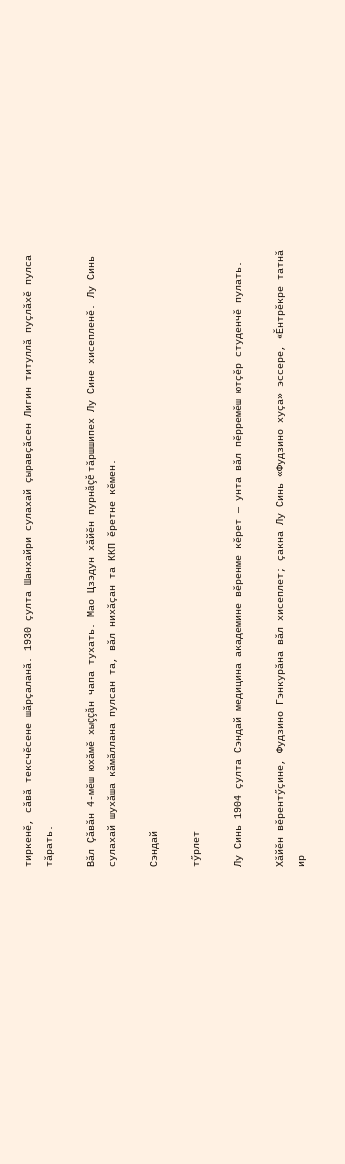тиркенĕ, сăвă тексчĕсене шăрçаланă. 1930 çулта Шанхайри сулахай çыравçăсен Лигин титуллă пуçлăхĕ пулса тăрать.

Вăл Çăвăн 4-мĕш юхăмĕ хыççăн чапа тухать. Мао Цзэдун хăйĕн пурнăçĕ тăршшипех Лу Сине хисепленĕ. Лу Синь сулахай шухăша кăмăллана пулсан та, вăл нихăçан та ККП ĕретне кĕмен.

Сэндай

тӳрлет

Лу Синь 1904 çулта Сэндай медицина академине вĕренме кĕрет — унта вăл пĕрремĕш ютçĕр студенчĕ пулать.

Хăйĕн вĕрентӳçине, Фудзино Гэнкурăна вăл хисеплет; çакна Лу Синь «Фудзино хуçа» эссере, «Ĕнтрĕкре татнă ир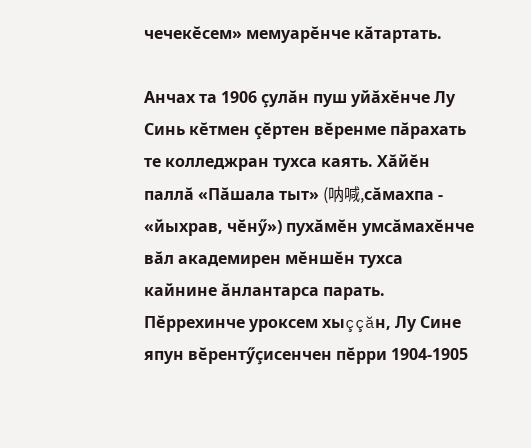чечекĕсем» мемуарĕнче кăтартать.

Анчах та 1906 çулăн пуш уйăхĕнче Лу Синь кĕтмен çĕртен вĕренме пăрахать те колледжран тухса каять. Хăйĕн паллă «Пăшала тыт» (呐喊,сăмахпа - «йыхрав, чĕнӳ») пухăмĕн умсăмахĕнче вăл академирен мĕншĕн тухса кайнине ăнлантарса парать. Пĕррехинче уроксем хыççăн, Лу Сине япун вĕрентӳçисенчен пĕрри 1904-1905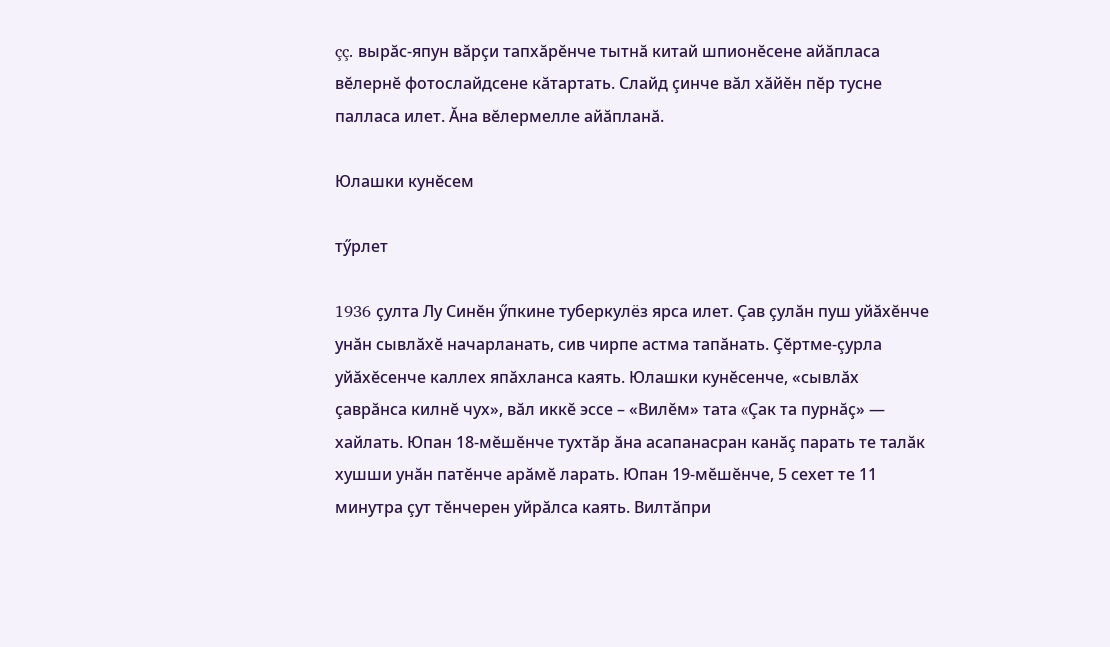çç. вырăс-япун вăрçи тапхăрĕнче тытнă китай шпионĕсене айăпласа вĕлернĕ фотослайдсене кăтартать. Слайд çинче вăл хăйĕн пĕр тусне палласа илет. Ăна вĕлермелле айăпланă.

Юлашки кунĕсем

тӳрлет

1936 çулта Лу Синĕн ӳпкине туберкулёз ярса илет. Çав çулăн пуш уйăхĕнче унăн сывлăхĕ начарланать, сив чирпе астма тапăнать. Çĕртме-çурла уйăхĕсенче каллех япăхланса каять. Юлашки кунĕсенче, «сывлăх çаврăнса килнĕ чух», вăл иккĕ эссе – «Вилĕм» тата «Çак та пурнăç» — хайлать. Юпан 18-мĕшĕнче тухтăр ăна асапанасран канăç парать те талăк хушши унăн патĕнче арăмĕ ларать. Юпан 19-мĕшĕнче, 5 сехет те 11 минутра çут тĕнчерен уйрăлса каять. Вилтăпри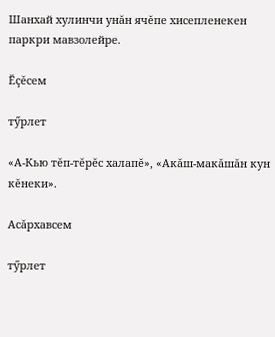Шанхай хулинчи унăн ячĕпе хисепленекен паркри мавзолейре.

Ӗçĕсем

тӳрлет

«А-Кью тĕп-тĕрĕс халапĕ», «Акăш-макăшăн кун кĕнеки».

Асăрхавсем

тӳрлет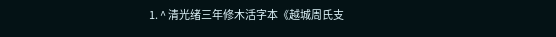1. ^ 清光绪三年修木活字本《越城周氏支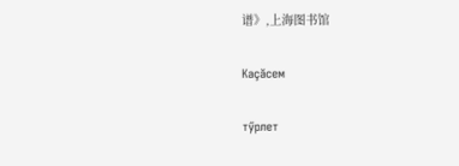谱》,上海图书馆

Каçăсем

тӳрлет